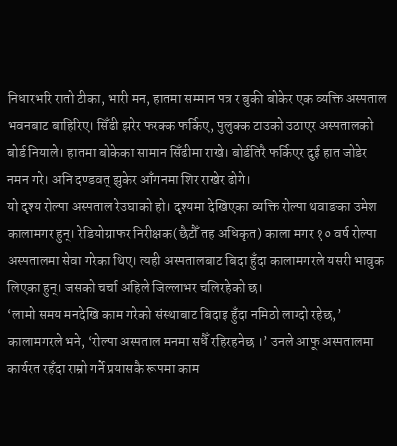निधारभरि रातो टीका, भारी मन, हातमा सम्मान पत्र र बुकी बोकेर एक व्यक्ति अस्पताल भवनबाट बाहिरिए। सिँढी झरेर फरक्क फर्किए, पुलुक्क टाउको उठाएर अस्पतालको बोर्ड नियाले। हातमा बोकेका सामान सिँढीमा राखे। बोर्डतिरै फर्किएर दुई हात जोडेर नमन गरे। अनि दण्डवत् झुकेर आँगनमा शिर राखेर ढोगे।
यो दृश्य रोल्पा अस्पताल रेउघाको हो। दृश्यमा देखिएका व्यक्ति रोल्पा थवाङका उमेश कालामगर हुन्। रेडियोग्राफर निरीक्षक(छैटौँ तह अधिकृत) काला मगर १० वर्ष रोल्पा अस्पतालमा सेवा गरेका थिए। त्यही अस्पतालबाट बिदा हुँदा कालामगरले यसरी भावुक लिएका हुन्। जसको चर्चा अहिले जिल्लाभर चलिरहेको छ।
‘लामो समय मनदेखि काम गरेको संस्थाबाट बिदाइ हुँदा नमिठो लाग्दो रहेछ,’ कालामगरले भने, ‘रोल्पा अस्पताल मनमा सधैँ रहिरहनेछ ।’ उनले आफू अस्पतालमा कार्यरत रहँदा राम्रो गर्ने प्रयासकै रूपमा काम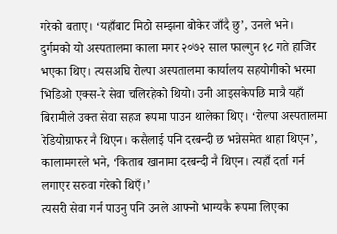गरेको बताए। ‘यहाँबाट मिठो सम्झना बोकेर जाँदै छु’, उनले भने।
दुर्गमको यो अस्पतालमा काला मगर २०७२ साल फाल्गुन १८ गते हाजिर भएका थिए। त्यसअघि रोल्पा अस्पतालमा कार्यालय सहयोगीको भरमा भिडिओ एक्स-रे सेवा चलिरहेको थियो। उनी आइसकेपछि मात्रै यहाँ बिरामीले उक्त सेवा सहज रूपमा पाउन थालेका थिए। ‘रोल्पा अस्पतालमा रेडियोग्राफर नै थिएन। कसैलाई पनि दरबन्दी छ भन्नेसमेत थाहा थिएन’, कालामगरले भने, ‘किताब खानामा दरबन्दी नै थिएन। त्यहाँ दर्ता गर्न लगाएर सरुवा गरेको थिएँ।’
त्यसरी सेवा गर्न पाउनु पनि उनले आफ्नो भाग्यकै रूपमा लिएका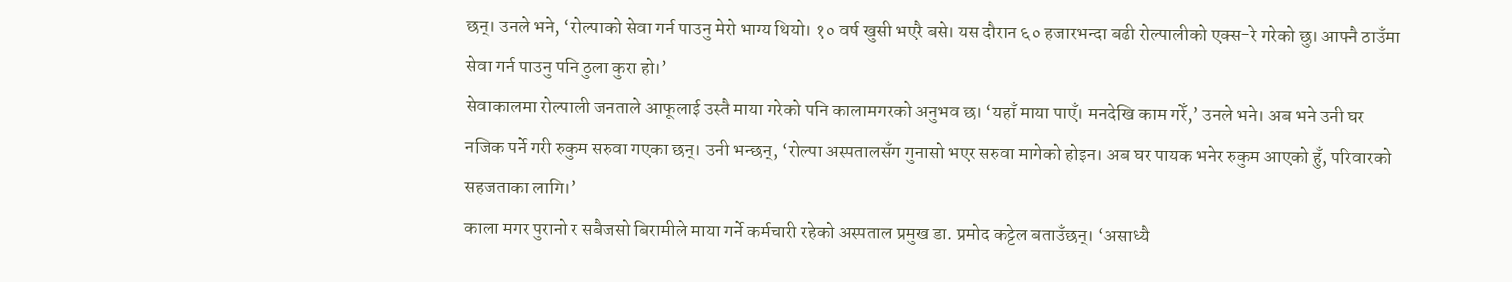छन्। उनले भने, ‘रोल्पाको सेवा गर्न पाउनु मेरो भाग्य थियो। १० वर्ष खुसी भएरै बसे। यस दौरान ६० हजारभन्दा बढी रोल्पालीको एक्स-रे गरेको छु। आफ्नै ठाउँमा सेवा गर्न पाउनु पनि ठुला कुरा हो।’
सेवाकालमा रोल्पाली जनताले आफूलाई उस्तै माया गरेको पनि कालामगरको अनुभव छ। ‘यहाँ माया पाएँ। मनदेखि काम गरेँ,’ उनले भने। अब भने उनी घर नजिक पर्ने गरी रुकुम सरुवा गएका छन्। उनी भन्छन्, ‘रोल्पा अस्पतालसँग गुनासो भएर सरुवा मागेको होइन। अब घर पायक भनेर रुकुम आएको हुँ, परिवारको सहजताका लागि।’
काला मगर पुरानो र सबैजसो बिरामीले माया गर्ने कर्मचारी रहेको अस्पताल प्रमुख डा. प्रमोद कट्टेल बताउँछन्। ‘असाध्यै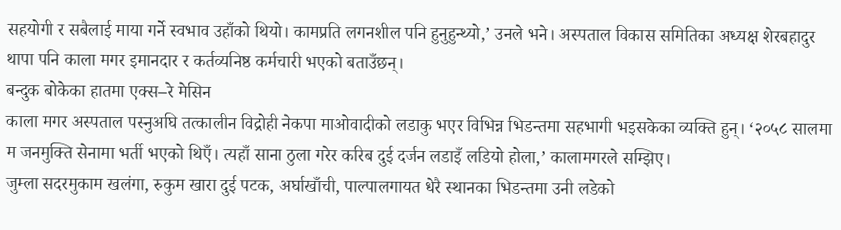सहयोगी र सबैलाई माया गर्ने स्वभाव उहाँको थियो। कामप्रति लगनशील पनि हुनुहुन्थ्यो,’ उनले भने। अस्पताल विकास समितिका अध्यक्ष शेरबहादुर थापा पनि काला मगर इमानदार र कर्तव्यनिष्ठ कर्मचारी भएको बताउँछन्।
बन्दुक बोकेका हातमा एक्स–रे मेसिन
काला मगर अस्पताल पस्नुअघि तत्कालीन विद्रोही नेकपा माओवादीको लडाकु भएर विभिन्न भिडन्तमा सहभागी भइसकेका व्यक्ति हुन्। ‘२०५८ सालमा म जनमुक्ति सेनामा भर्ती भएको थिएँ। त्यहाँ साना ठुला गरेर करिब दुई दर्जन लडाइँ लडियो होला,’ कालामगरले सम्झिए।
जुम्ला सदरमुकाम खलंगा, रुकुम खारा दुई पटक, अर्घाखाँची, पाल्पालगायत धेरै स्थानका भिडन्तमा उनी लडेको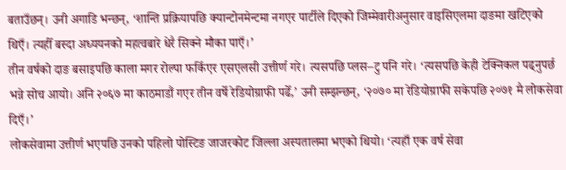बताउँछन्। उनी अगाडि भन्छन्, ‘शान्ति प्रक्रियापछि क्यान्टोनमेन्टमा नगएर पार्टीले दिएको जिम्मेवारीअनुसार वाइसिएलमा दाङमा खटिएको थिएँ। त्यहीँ बस्दा अध्ययनको महत्वबारे धेरै सिक्ने मौका पाएँ।’
तीन वर्षको दाङ बसाइपछि काला मगर रोल्पा फर्किएर एसएलसी उत्तीर्ण गरे। त्यसपछि प्लस–टु पनि गरे। ‘त्यसपछि केही टेक्निकल पढ्नुपर्छ भन्ने सोच आयो। अनि २०६७ मा काठमाडौं गएर तीन वर्षे रेडियोग्राफी पढेँ,’ उनी सम्झन्छन्, ‘२०७० मा रेडियोग्राफी सकेपछि २०७१ मै लोकसेवा दिएँ।’
लोकसेवामा उत्तीर्ण भएपछि उनको पहिलो पोस्टिङ जाजरकोट जिल्ला अस्पतालमा भएको थियो। ‘त्यहाँ एक वर्ष सेवा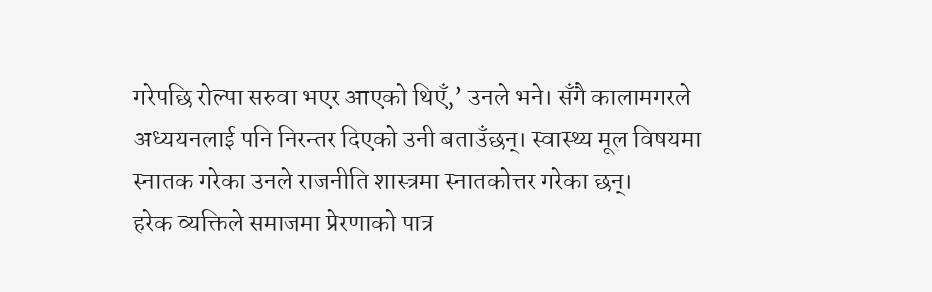गरेपछि रोल्पा सरुवा भएर आएको थिएँ,’ उनले भने। सँगै कालामगरले अध्ययनलाई पनि निरन्तर दिएको उनी बताउँछन्। स्वास्थ्य मूल विषयमा स्नातक गरेका उनले राजनीति शास्त्रमा स्नातकोत्तर गरेका छन्।
हरेक व्यक्तिले समाजमा प्रेरणाको पात्र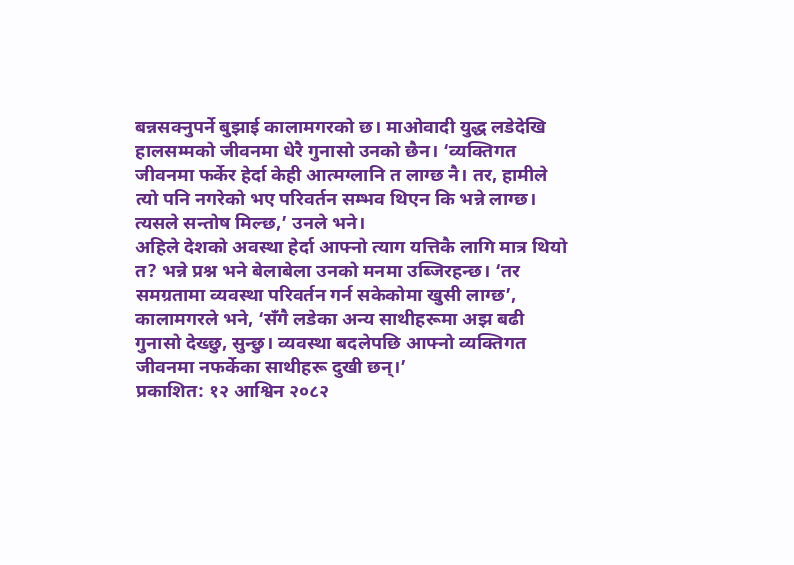बन्नसक्नुपर्ने बुझाई कालामगरको छ। माओवादी युद्ध लडेदेखि हालसम्मको जीवनमा धेरै गुनासो उनको छैन। ‘व्यक्तिगत जीवनमा फर्केर हेर्दा केही आत्मग्लानि त लाग्छ नै। तर, हामीले त्यो पनि नगरेको भए परिवर्तन सम्भव थिएन कि भन्ने लाग्छ। त्यसले सन्तोष मिल्छ,’ उनले भने।
अहिले देशको अवस्था हेर्दा आफ्नो त्याग यत्तिकै लागि मात्र थियो त? भन्ने प्रश्न भने बेलाबेला उनको मनमा उब्जिरहन्छ। ‘तर समग्रतामा व्यवस्था परिवर्तन गर्न सकेकोमा खुसी लाग्छ’, कालामगरले भने, ‘सँगै लडेका अन्य साथीहरूमा अझ बढी गुनासो देख्छु, सुन्छु। व्यवस्था बदलेपछि आफ्नो व्यक्तिगत जीवनमा नफर्केका साथीहरू दुखी छन्।’
प्रकाशित: १२ आश्विन २०८२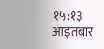१५:१३ आइतबार